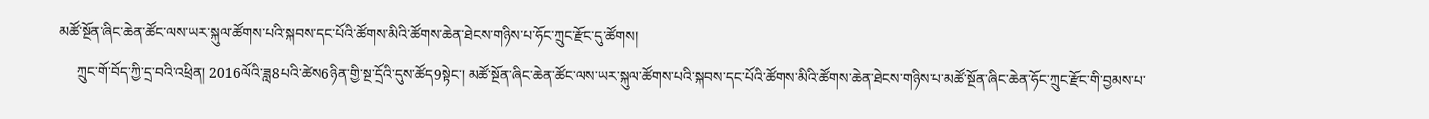མཚོ་སྔོན་ཞིང་ཆེན་ཚོང་ལས་ཡར་སྐུལ་ཚོགས་པའི་སྐབས་དང་པོའི་ཚོགས་མིའི་ཚོགས་ཆེན་ཐེངས་གཉིས་པ་ཧོང་ཀྲུང་རྫོང་དུ་ཚོགས།
     ཀྲུང་གོ་བོད་ཀྱི་དྲ་བའི་འཕྲིན། 2016ལོའི་ཟླ8པའི་ཚེས6ཉིན་གྱི་སྔ་དྲོའི་དུས་ཚོད9སྟེང་། མཚོ་སྔོན་ཞིང་ཆེན་ཚོང་ལས་ཡར་སྐུལ་ཚོགས་པའི་སྐབས་དང་པོའི་ཚོགས་མིའི་ཚོགས་ཆེན་ཐེངས་གཉིས་པ་མཚོ་སྔོན་ཞིང་ཆེན་ཧོང་ཀྲུང་རྫོང་གི་བྱམས་པ་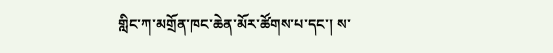གླིང་ཀ་མགྲོན་ཁང་ཆེན་མོར་ཚོགས་པ་དང་། ས་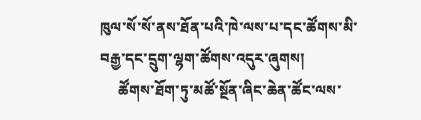ཁུལ་སོ་སོ་ནས་ཐོན་པའི་ཁེ་ལས་པ་དང་ཚོགས་མི་བརྒྱ་དང་དྲུག་ལྷག་ཚོགས་འདུར་ཞུགས།
     ཚོགས་ཐོག་ཏུ་མཚོ་སྔོན་ཞིང་ཆེན་ཚོང་ལས་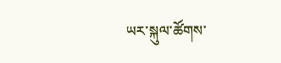ཡར་སྐུལ་ཚོགས་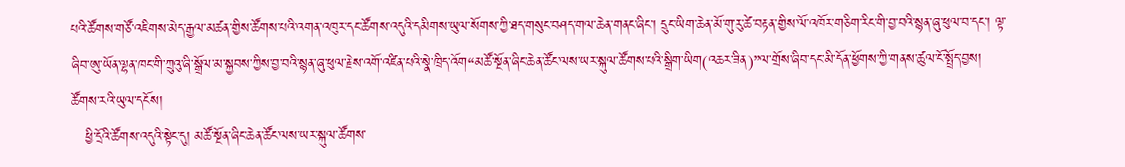པའི་ཚོགས་གཙོ་འཇིགས་མེད་རྒྱལ་མཚན་གྱིས་ཚོགས་པའི་འགན་འཁུར་དང་ཚོགས་འདུའི་དམིགས་ཡུལ་སོགས་ཀྱི་ཐད་གསུང་བཤད་གལ་ཆེན་གནང་ཞིང་། དྲུང་ཡིག་ཆེན་མོ་གུ་རུ་ཚེ་བརྟན་གྱིས་ལོ་འཁོར་གཅིག་རིང་གི་བྱ་བའི་སྙན་ཞུ་ཕུལ་བ་དང་། ལྟ་ཞིབ་ཨུ་ཡོན་ལྷན་ཁང་གི་ཀྲུའུ་ཞི་སྒྲོལ་མ་སྐྱབས་ཀྱིས་བྱ་བའི་སྙན་ཞུ་ཕུལ་རྗེས་འགོ་འཛིན་པའི་སྣེ་ཁྲིད་འོག“མཚོ་སྔོན་ཞིང་ཆེན་ཚོང་ལས་ཡར་སྐུལ་ཚོགས་པའི་སྒྲིག་ཡིག(འཆར་ཟིན)”ལ་གྲོས་ཞིབ་དང་མི་དོན་ཕྱོགས་ཀྱི་གནས་ཚུལ་ངོ་སྤྲོད་བྱས།
ཚོགས་རའི་ཡུལ་དངོས།
   ཕྱི་དྲོའི་ཚོགས་འདུའི་སྟེང་དུ། མཚོ་སྔོན་ཞིང་ཆེན་ཚོང་ལས་ཡར་སྐུལ་ཚོགས་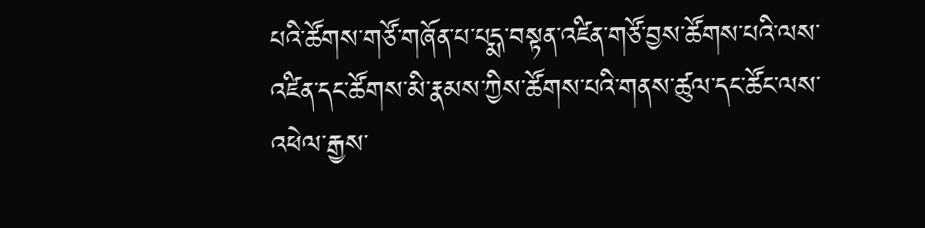པའི་ཚོགས་གཙོ་གཞོན་པ་པདྨ་བསྟན་འཛིན་གཙོ་བྱས་ཚོགས་པའི་ལས་འཛིན་དང་ཚོགས་མི་རྣམས་ཀྱིས་ཚོགས་པའི་གནས་ཚུལ་དང་ཚོང་ལས་འཕེལ་རྒྱས་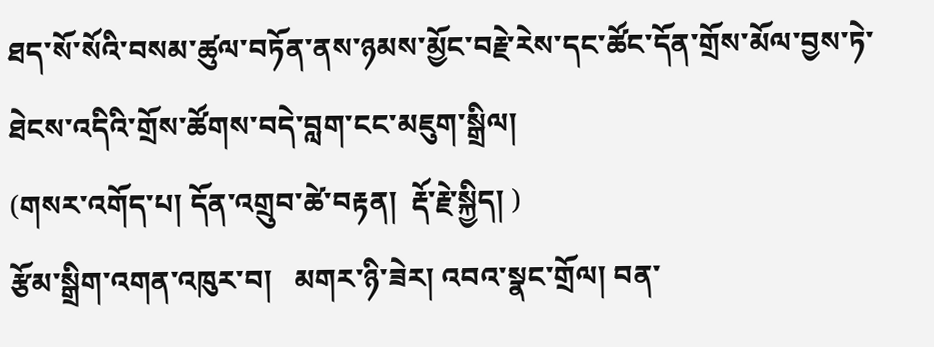ཐད་སོ་སོའི་བསམ་ཚུལ་བཏོན་ནས་ཉམས་མྱོང་བརྗེ་རེས་དང་ཚོང་དོན་གྲོས་མོལ་བྱས་ཏེ་ཐེངས་འདིའི་གྲོས་ཚོགས་བདེ་བླག་ངང་མཇུག་སྒྲིལ།
(གསར་འགོད་པ། དོན་འགྲུབ་ཚེ་བརྟན།  རྡོ་རྗེ་སྐྱིད། )
རྩོམ་སྒྲིག་འགན་འཁུར་བ།   མགར་ཉི་ཟེར། འབའ་སྣང་གྲོལ། བན་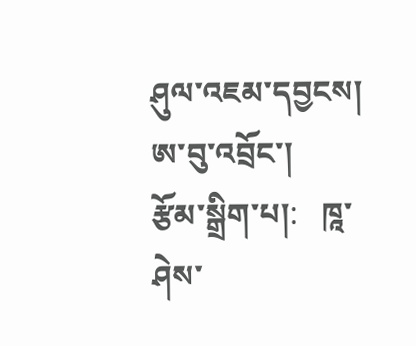ཤུལ་འཇམ་དབྱངས། ཨ་བུ་འབྲོང་།
རྩོམ་སྒྲིག་པ།:   ཁཱ་ཤེས་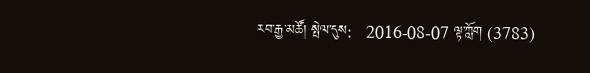རབ་རྒྱ་མཚོ། སྤེལ་དུས:   2016-08-07 ལྟ་ཀློག (3783)